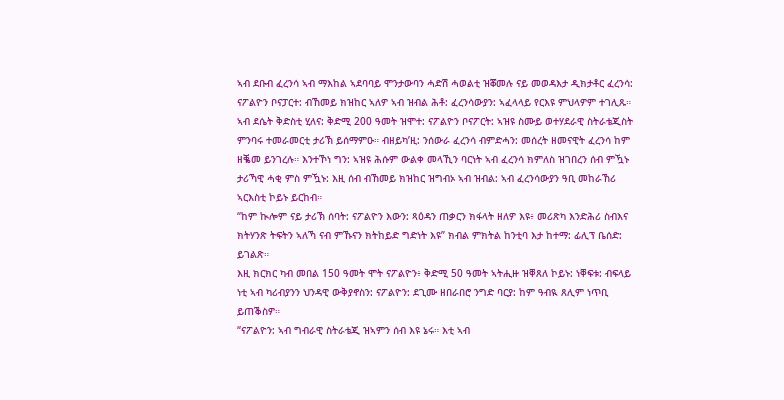ኣብ ደቡብ ፈረንሳ ኣብ ማእከል ኣደባባይ ሞንታውባን ሓድሽ ሓወልቲ ዝቖመሉ ናይ መወዳእታ ዲክታቶር ፈረንሳ: ናፖልዮን ቦናፓርተ: ብኸመይ ክዝከር ኣለዎ ኣብ ዝብል ሕቶ: ፈረንሳውያን: ኣፈላላይ የርእዩ ምህላዎም ተገሊጹ።
ኣብ ደሴት ቅድስቲ ሂለና: ቅድሚ 200 ዓመት ዝሞተ: ናፖልዮን ቦናፖርት: ኣዝዩ ስሙይ ወተሃደራዊ ስትራቴጂስት ምንባሩ ተመራመርቲ ታሪኽ ይሰማምዑ። ብዘይካ’ዚ: ንሰውራ ፈረንሳ ብምድሓን: መሰረት ዘመናዊት ፈረንሳ ከም ዘቘመ ይንገረሉ። እንተኾነ ግን: ኣዝዩ ሕሱም ውልቀ መላኺን ባርነት ኣብ ፈረንሳ ክምለስ ዝገበረን ሰብ ምዃኑ ታሪኻዊ ሓቂ ምስ ምዃኑ: እዚ ሰብ ብኸመይ ክዝከር ዝግብኦ ኣብ ዝብል: ኣብ ፈረንሳውያን ዓቢ መከራኸሪ ኣርእስቲ ኮይኑ ይርከብ።
“ከም ኲሎም ናይ ታሪኽ ሰባት: ናፖልዮን እውን: ጻዕዳን ጠቃርን ክፋላት ዘለዎ እዩ፥ መሪጽካ እንድሕሪ ስብእና ክትሃንጽ ትፍትን ኣለኻ ናብ ምኹናን ክትከይድ ግድነት እዩ” ክብል ምክትል ከንቲባ እታ ከተማ: ፊሊፕ ቤሰድ: ይገልጽ።
እዚ ክርክር ካብ መበል 150 ዓመት ሞት ናፖልዮን፥ ቅድሚ 50 ዓመት ኣትሒዙ ዝቐጸለ ኮይኑ: ነቐፍቱ: ብፍላይ ነቲ ኣብ ካሪብያንን ህንዳዊ ውቅያኖስን: ናፖልዮን: ደጊሙ ዘበራበሮ ንግድ ባርያ: ከም ዓብዪ ጸሊም ነጥቢ ይጠቕስዎ።
“ናፖልዮን: ኣብ ግብራዊ ስትራቴጂ ዝኣምን ሰብ እዩ ኔሩ። እቲ ኣብ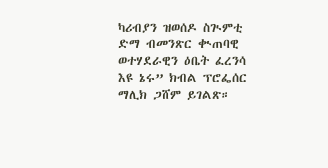ካሪብያን ዝወሰዶ ስጒምቲ ድማ ብመንጽር ቊጠባዊ ወተሃደራዊን ዕቤት ፈረንሳ እዩ ኔሩ” ክብል ፕሮፌሰር ማሊክ ጋሸም ይገልጽ።